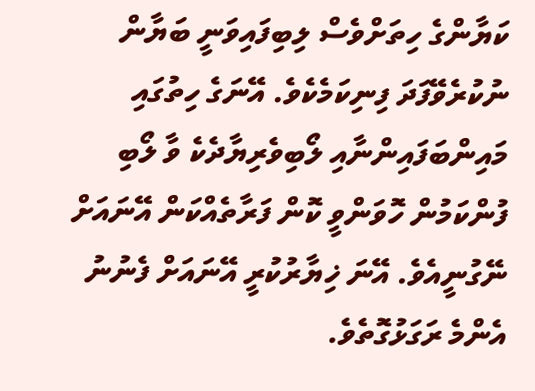ކަޔާންގެ ހިތަށްވެސް ލިބިފައިވަނީ ބަޔާން ނުކުރެވޭފަދަ ފިނިކަމެކެވެ. އޭނަގެ ހިތުގައި މައިންބަފައިންނާއި ލޯބިވެރިޔާދެކެ ވާ ލޯބި ފުންކަމުން ހޮވަންވީ ކޮން ފަރާތެއްކަން އޭނައަށް ނޭގުނީއެވެ. އޭނަ ޚިޔާރުކުރީ އޭނައަށް ފެނުނު އެންމެ ރަގަޅުގޮތެވެ.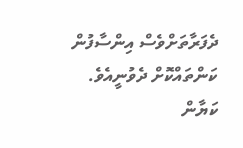ދެފަރާތަށްވެސް އިންސާފުން ކަންތައްކޮށް ދެވުނީއެވެ. ކަޔާން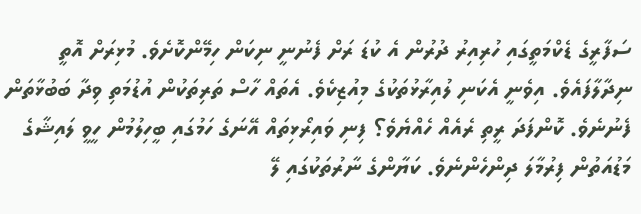ސަފާރީގެ ޑެކްމަތީގައި ހުރިއިރު ދުރުން އެ ކުޑަ ރަށް ފެނުނީ ނިކަން ހިމޭންކޮށެވެ. މުޅިރަށް އޮތީ ނިދާލާފައެވެ. އިވެނީ އެކަނި ލުއިރާޅުތަކުގެ މިއުޒިކެވެ. އެތައް ހާސް ތަރިތަކުން އުޑުމަތި ވިދާ ބަބުޅާތަން ފެނުނެވެ. ކޮންފަދަ ރީތި ރެއެއް ހެއްޔެވެ؟ ފިނި ވައިރޯޅިތައް އޭނަގެ ހަމުގައި ބީހިލުމުން ހީވީ ލައިޝާގެ މަޑުއަތުން ފިރުމާލަ ދިންހެންނެވެ. ކަޔާންގެ ނާރުތަކުގައި ލޭ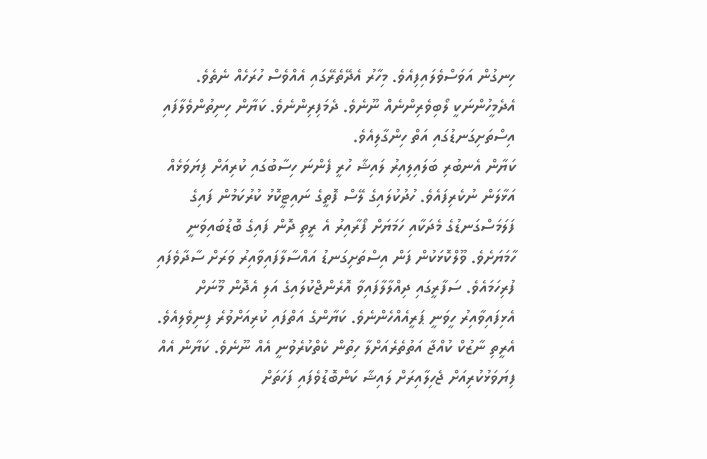ހިނގުން އަވަސްވެލައިފިއެވެ. މިހާރު އެދޭތެރޭގައި އެއްވެސް ހުރަހެއް ނެތެވެ. އެދެމީހުންނަކީ ލޯބިވެރިންނެއް ނޫނެވެ. ދެމަފިރިންނެވެ. ކަޔާން ހިނިތުންވެލާފައި އިސްތަށިގަނޑުގައި އަތް ހިންގާލިއެވެ.
ކަޔާން އެނބުރި ބަލައިލިއިރު ލައިޝާ ހުރީ ފެންނަ ހިސާބުގައި ކުރިއަށް ފިޔަވަޅެއް އަޅާލަން ނުކެރިފައެވެ. ހުދުކުލައިގެ ލޭސް ފޮތީގެ ނައިޓީކޮޅު ކުރުކަމުން ފައިގެ ފަލަމަސްގަނޑުގެ މެދަކާއި ހަމަޔަށް ފޯރާއިރު އެ ރީތި ދޮން ފައިގެ ބޮޑުބައިވަނީ ހާމަޔަށެވެ. ވޫލްކޮޅަކުން ފަން އިސްތަށިގަނޑު އައްސާލާފައިވާއިރު ވަރަށް ސާދާވެފައި ފުރިހަމައެވެ. ސަފާރީގައި ދިއްލާލާފައިވާ އޮރެންޖްކުލައިގެ އަލި އެދޮން މޫނަށް އެޅިފައިވާއިރު ހީވަނީ ޕަރީއެއްހެންނެވެ. ކަޔާންގެ އަތްފައި ކުރިއަށްވުރެ ފިނިވެލިއެވެ. އެރީތި ނާޒުކް ކުއްޖާ އަތުތެރެއަށްލާ ހިތުން ކެތްކުރެވުނީ އެއް ނޫނެވެ. ކަޔާން އެއް ފިޔަވަޅުކުރިއަށް ޖެހިލާއިރަށް ލައިޝާ ކަންބޮޑުވެފައި ފަހަތަށް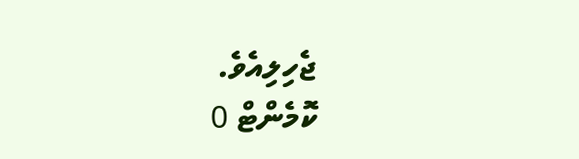ޖެހިލިއެވެ.
ކޮމެންޓް 0